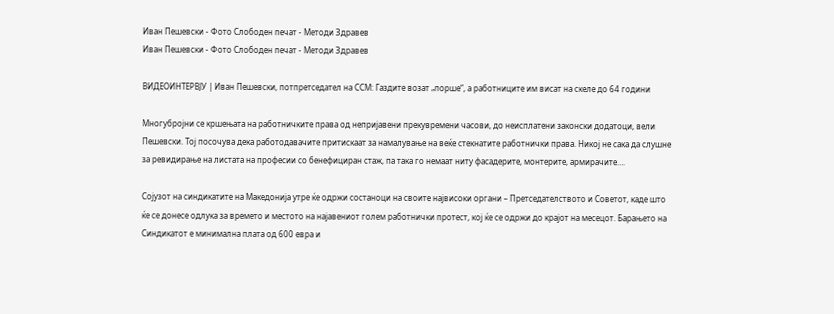Иван Пешевски - Фото Слободен печат - Методи Здравев
Иван Пешевски - Фото Слободен печат - Методи Здравев

ВИДЕОИНТЕРВЈУ | Иван Пешевски, потпретседател на ССМ: Газдите возат „порше“, а работниците им висат на скеле до 64 години

Многубројни се кршењата на работничките права од непријавени прекувремени часови, до неисплатени законски додатоци, вели Пешевски. Тој посочува дека работодавачите притискаат за намалување на веќе стекнатите работнички права. Никој не сака да слушне за ревидирање на листата на професии со бенефициран стаж, па така го немаат ниту фасадерите, монтерите, армирачите….

Сојузот на синдикатите на Македонија утре ќе одржи состаноци на своите највисоки органи – Претседателството и Советот, каде што ќе се донесе одлука за времето и местото на најавениот голем работнички протест, кој ќе се одржи до крајот на месецот. Барањето на Синдикатот е минимална плата од 600 евра и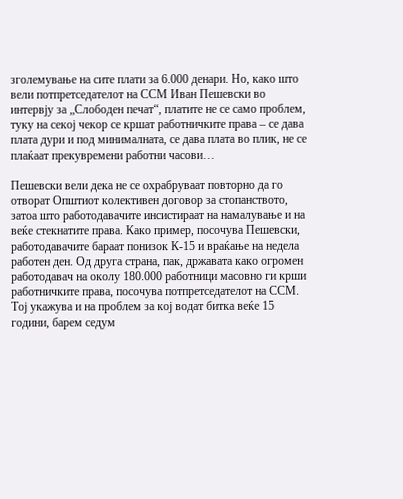зголемување на сите плати за 6.000 денари. Но, како што вели потпретседателот на ССМ Иван Пешевски во интервју за „Слободен печат“, платите не се само проблем, туку на секој чекор се кршат работничките права – се дава плата дури и под минималната, се дава плата во плик, не се плаќаат прекувремени работни часови…

Пешевски вели дека не се охрабруваат повторно да го отворат Општиот колективен договор за стопанството, затоа што работодавачите инсистираат на намалување и на веќе стекнатите права. Како пример, посочува Пешевски, работодавачите бараат понизок К-15 и враќање на недела работен ден. Од друга страна, пак, државата како огромен работодавач на околу 180.000 работници масовно ги крши работничките права, посочува потпретседателот на ССМ. Тој укажува и на проблем за кој водат битка веќе 15 години, барем седум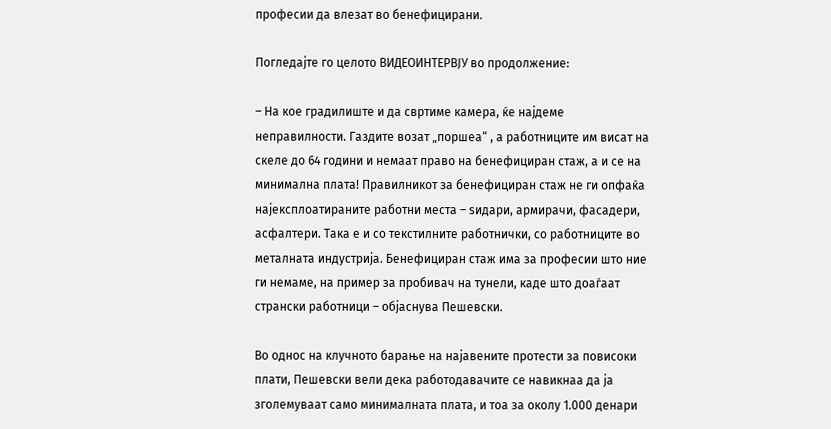професии да влезат во бенефицирани.

Погледајте го целото ВИДЕОИНТЕРВЈУ во продолжение:

– На кое градилиште и да свртиме камера, ќе најдеме неправилности. Газдите возат „поршеа“ , а работниците им висат на скеле до 64 години и немаат право на бенефициран стаж, а и се на минимална плата! Правилникот за бенефициран стаж не ги опфаќа најексплоатираните работни места – ѕидари, армирачи, фасадери, асфалтери. Така е и со текстилните работнички, со работниците во металната индустрија. Бенефициран стаж има за професии што ние ги немаме, на пример за пробивач на тунели, каде што доаѓаат странски работници – објаснува Пешевски.

Во однос на клучното барање на најавените протести за повисоки плати, Пешевски вели дека работодавачите се навикнаа да ја зголемуваат само минималната плата, и тоа за околу 1.000 денари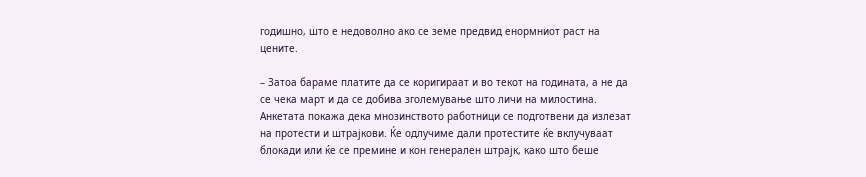годишно, што е недоволно ако се земе предвид енормниот раст на цените.

– Затоа бараме платите да се коригираат и во текот на годината, а не да се чека март и да се добива зголемување што личи на милостина. Анкетата покажа дека мнозинството работници се подготвени да излезат на протести и штрајкови. Ќе одлучиме дали протестите ќе вклучуваат блокади или ќе се премине и кон генерален штрајк, како што беше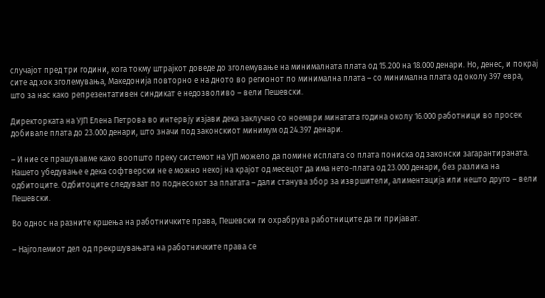случајот пред три години, кога токму штрајкот доведе до зголемување на минималната плата од 15.200 на 18.000 денари. Но, денес, и покрај сите ад хок зголемувања, Македонија повторно е на дното во регионот по минимална плата – со минимална плата од околу 397 евра, што за нас како репрезентативен синдикат е недозволиво – вели Пешевски.

Директорката на УЈП Елена Петрова во интервју изјави дека заклучно со ноември минатата година околу 16.000 работници во просек добивале плата до 23.000 денари, што значи под законскиот минимум од 24.397 денари.

– И ние се прашувавме како воопшто преку системот на УЈП можело да помине исплата со плата пониска од законски загарантираната. Нашето убедување е дека софтверски не е можно некој на крајот од месецот да има нето-плата од 23.000 денари, без разлика на одбитоците. Одбитоците следуваат по поднесокот за платата – дали станува збор за извршители, алиментација или нешто друго – вели Пешевски.

Во однос на разните кршења на работничките права, Пешевски ги охрабрува работниците да ги пријават.

– Најголемиот дел од прекршувањата на работничките права се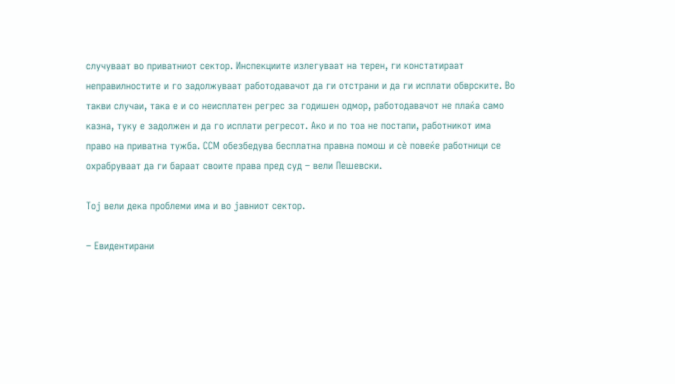случуваат во приватниот сектор. Инспекциите излегуваат на терен, ги констатираат неправилностите и го задолжуваат работодавачот да ги отстрани и да ги исплати обврските. Во такви случаи, така е и со неисплатен регрес за годишен одмор, работодавачот не плаќа само казна, туку е задолжен и да го исплати регресот. Ако и по тоа не постапи, работникот има право на приватна тужба. ССМ обезбедува бесплатна правна помош и сè повеќе работници се охрабруваат да ги бараат своите права пред суд – вели Пешевски.

Тој вели дека проблеми има и во јавниот сектор.

– Евидентирани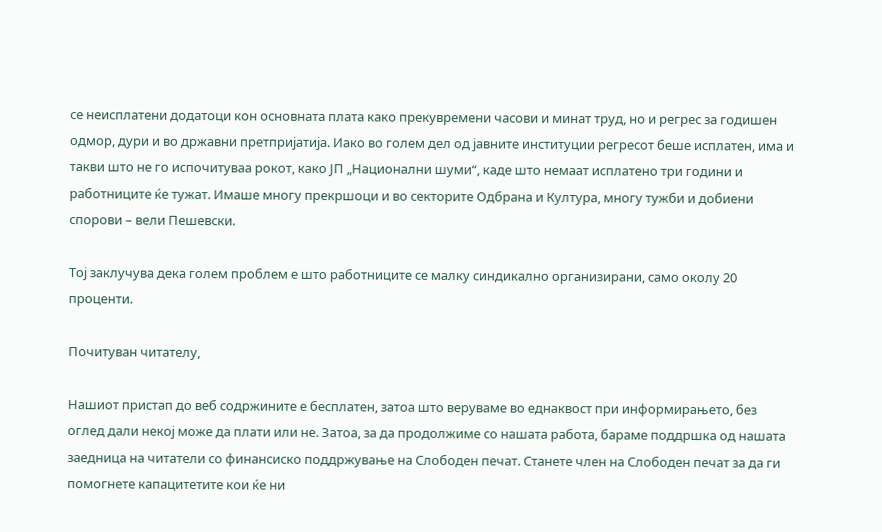се неисплатени додатоци кон основната плата како прекувремени часови и минат труд, но и регрес за годишен одмор, дури и во државни претпријатија. Иако во голем дел од јавните институции регресот беше исплатен, има и такви што не го испочитуваа рокот, како ЈП „Национални шуми“, каде што немаат исплатено три години и работниците ќе тужат. Имаше многу прекршоци и во секторите Одбрана и Култура, многу тужби и добиени спорови – вели Пешевски.

Тој заклучува дека голем проблем е што работниците се малку синдикално организирани, само околу 20 проценти.

Почитуван читателу,

Нашиот пристап до веб содржините е бесплатен, затоа што веруваме во еднаквост при информирањето, без оглед дали некој може да плати или не. Затоа, за да продолжиме со нашата работа, бараме поддршка од нашата заедница на читатели со финансиско поддржување на Слободен печат. Станете член на Слободен печат за да ги помогнете капацитетите кои ќе ни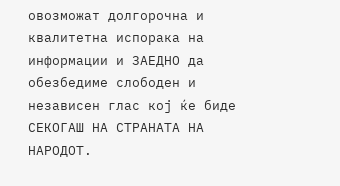овозможат долгорочна и квалитетна испорака на информации и ЗАЕДНО да обезбедиме слободен и независен глас кој ќе биде СЕКОГАШ НА СТРАНАТА НА НАРОДОТ.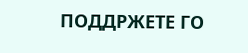ПОДДРЖЕТЕ ГО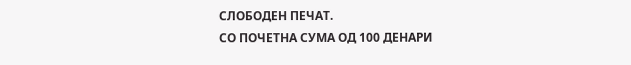СЛОБОДЕН ПЕЧАТ.
СО ПОЧЕТНА СУМА ОД 100 ДЕНАРИ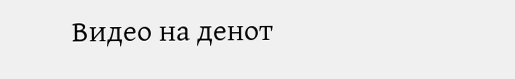Видео на денот